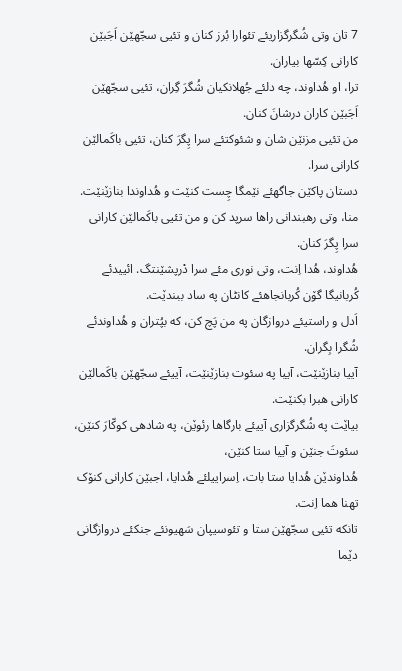7 تان وتی شُگرگزاریئے تئوارا بُرز کنان و تئیی سجّهێن اَجَبێن کارانی کِسّها بیاران.
ترا، او هُداوند، چه دلئے جُهلانکیان شُگرَ گِران، تئیی سجّهێن اَجَبێن کاران درشانَ کنان.
من تئیی مزنێن شان و شئوکتئے سرا پِگرَ کنان، تئیی باکَمالێن کارانی سرا.
دستان پاکێن جاگهئے نێمگا چِست کنێت و هُداوندا بنازێنێت.
منا، وتی رهبندانی راها سرپد کن و من تئیی باکَمالێن کارانی سرا پِگرَ کنان.
هُداوند، هُدا اِنت، وتی نوری مئے سرا دْرپشێنتگ. ائییدئے کُربانیگا گۆن کُربانجاهئے کانٹان په ساد ببندێت.
اَدل و راستیئے دروازگان په من پَچ کن، که بپُتران و هُداوندئے شُگرا بِگران.
آییا بنازێنێت، آییا په سئوت بنازێنێت، آییئے سجّهێن باکَمالێن کارانی هبرا بکنێت.
بیاێت په شُگرگزاری آییئے بارگاها رئوێن، په شادهی کوکّارَ کنێن، سئوتَ جنێن و آییا ستا کنێن،
هُداوندێن هُدایا ستا بات، اِسراییلئے هُدایا، اجبێن کارانی کنۆک تهنا هما اِنت.
تانکه تئیی سجّهێن ستا و تئوسیپان سَهیونئے جنکئے دروازگانی دێما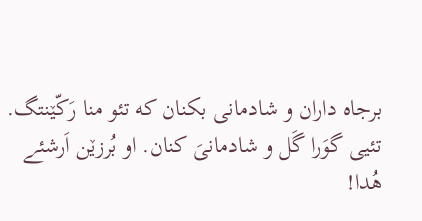برجاه داران و شادمانی بکنان که تئو منا رَکّێنتگ.
تئیی گوَرا گَل و شادمانیَ کنان. او بُرزێن اَرشئے هُدا!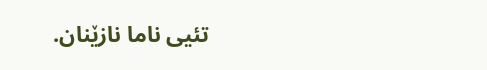تئیی ناما نازێنان.